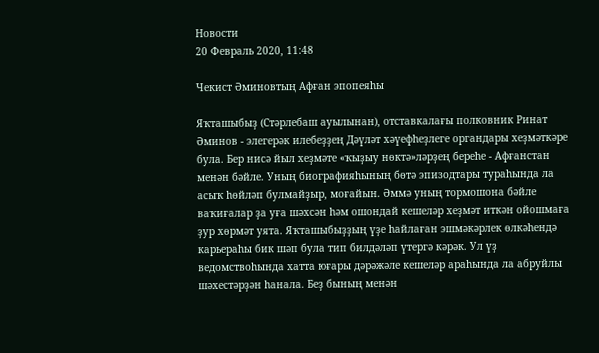Новости
20 Февраль 2020, 11:48

Чекист Әминовтың Афған эпопеяһы

Яҡташыбыҙ (Стәрлебаш ауылынан), отставкалағы полковник Ринат Әминов - элегерәк илебеҙҙең Дәүләт хәүефһеҙлеге органдары хеҙмәткәре була. Бер нисә йыл хеҙмәте «ҡыҙыу нөктә»ләрҙең береһе - Афғанстан менән бәйле. Уның биографияһының бөтә эпизодтары тураһында ла асыҡ һөйләп булмайҙыр, моғайын. Әммә уның тормошона бәйле ваҡиғалар ҙа уға шәхсән һәм ошондай кешеләр хеҙмәт иткән ойошмаға ҙур хөрмәт уята. Яҡташыбыҙҙың үҙе һайлаған эшмәкәрлек өлкәһендә карьераһы бик шәп була тип билдәләп үтергә кәрәк. Ул үҙ ведомствоһында хатта юғары дәрәжәле кешеләр араһында ла абруйлы шәхестәрҙән һанала. Беҙ бының менән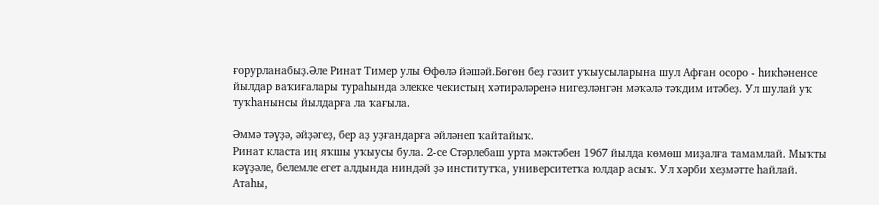ғорурланабыҙ.Әле Ринат Тимер улы Өфөлә йәшәй.Бөгөн беҙ гәзит уҡыусыларына шул Афған осоро - һикһәненсе йылдар ваҡиғалары тураһында элекке чекистың хәтирәләренә нигеҙләнгән мәҡәлә тәҡдим итәбеҙ. Ул шулай уҡ туҡһанынсы йылдарға ла ҡағыла.

Әммә тәүҙә, әйҙәгеҙ, бер аҙ уҙғандарға әйләнеп ҡайтайыҡ.
Ринат класта иң яҡшы уҡыусы була. 2-се Стәрлебаш урта мәктәбен 1967 йылда көмөш миҙалға тамамлай. Мыҡты кәүҙәле, белемле егет алдында ниндәй ҙә институтҡа, университетҡа юлдар асыҡ. Ул хәрби хеҙмәтте һайлай.
Атаһы,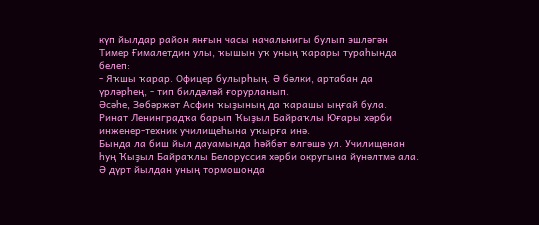күп йылдар район янғын часы начальнигы булып эшләгән Тимер Ғималетдин улы, ҡышын уҡ уның ҡарары тураһында белеп:
- Яҡшы ҡарар. Офицер булырһың. Ә бәлки, артабан да үрләрһең, - тип билдәләй ғорурланып.
Әсәһе, Зөбәржәт Асфин ҡыҙының да ҡарашы ыңғай була.
Ринат Ленинградҡа барып Ҡыҙыл Байраҡлы Юғары хәрби инженер-техник училищеһына уҡырға инә.
Бында ла биш йыл дауамында һәйбәт өлгәшә ул. Училищенан һуң Ҡыҙыл Байраҡлы Белоруссия хәрби округына йүнәлтмә ала.
Ә дүрт йылдан уның тормошонда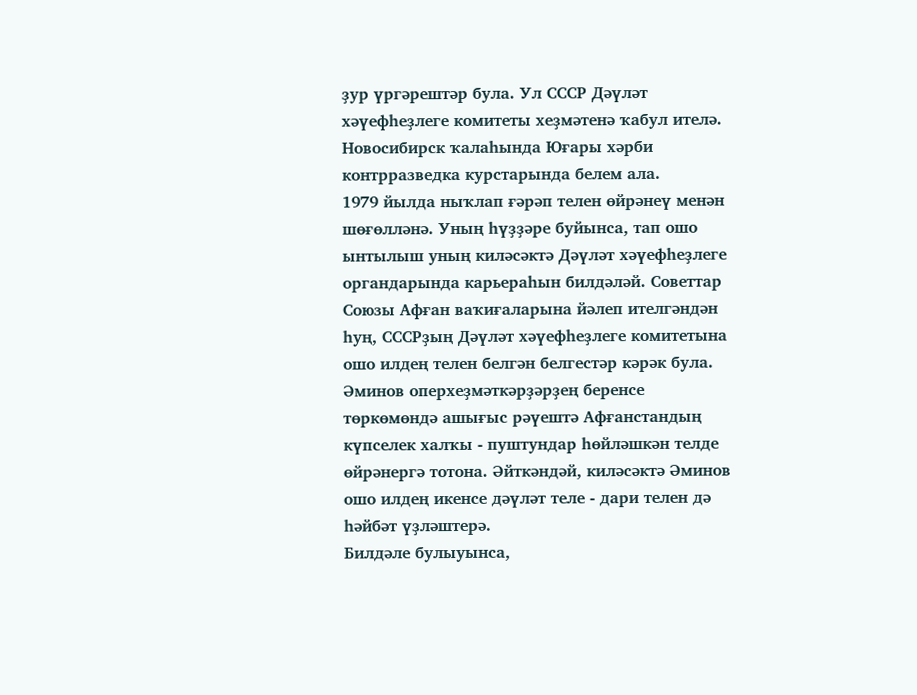ҙур үргәрештәр була. Ул СССР Дәүләт хәүефһеҙлеге комитеты хеҙмәтенә ҡабул ителә. Новосибирск ҡалаһында Юғары хәрби контрразведка курстарында белем ала.
1979 йылда ныҡлап ғәрәп телен өйрәнеү менән шөғөлләнә. Уның һүҙҙәре буйынса, тап ошо ынтылыш уның киләсәктә Дәүләт хәүефһеҙлеге органдарында карьераһын билдәләй. Советтар Союзы Афған ваҡиғаларына йәлеп ителгәндән һуң, СССРҙың Дәүләт хәүефһеҙлеге комитетына ошо илдең телен белгән белгестәр кәрәк була. Әминов оперхеҙмәткәрҙәрҙең беренсе төркөмөндә ашығыс рәүештә Афғанстандың күпселек халҡы - пуштундар һөйләшкән телде өйрәнергә тотона. Әйткәндәй, киләсәктә Әминов ошо илдең икенсе дәүләт теле - дари телен дә һәйбәт үҙләштерә.
Билдәле булыуынса,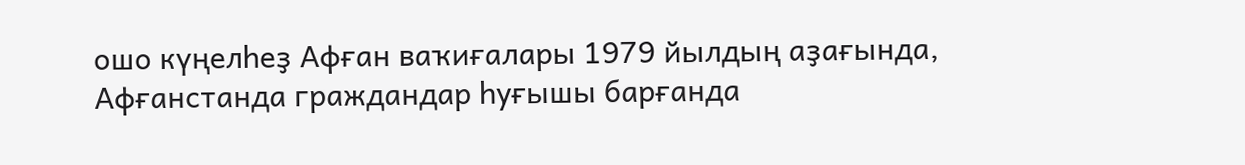ошо күңелһеҙ Афған ваҡиғалары 1979 йылдың аҙағында, Афғанстанда граждандар һуғышы барғанда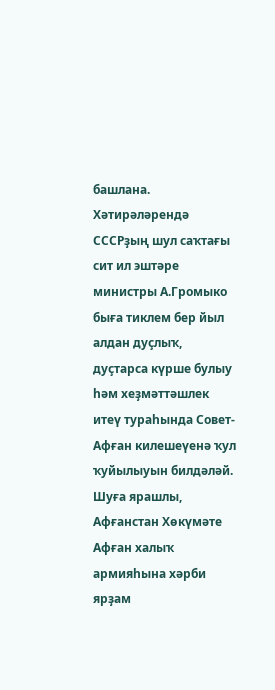башлана. Хәтирәләрендә СССРҙың шул саҡтағы сит ил эштәре министры А.Громыко быға тиклем бер йыл алдан дуҫлыҡ, дуҫтарса күрше булыу һәм хеҙмәттәшлек итеү тураһында Совет-Афған килешеүенә ҡул ҡуйылыуын билдәләй. Шуға ярашлы, Афғанстан Хөкүмәте Афған халыҡ армияһына хәрби ярҙам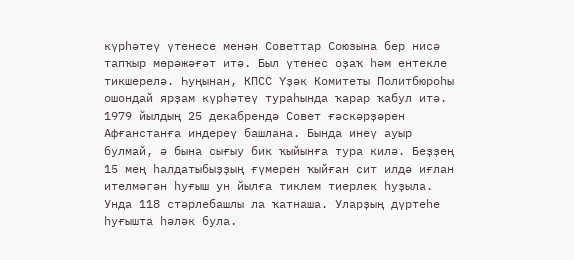күрһәтеү үтенесе менән Советтар Союзына бер нисә тапҡыр мөрәжәғәт итә. Был үтенес оҙаҡ һәм ентекле тикшерелә. Һуңынан, КПСС Үҙәк Комитеты Политбюроһы ошондай ярҙам күрһәтеү тураһында ҡарар ҡабул итә. 1979 йылдың 25 декабрендә Совет ғәскәрҙәрен Афғанстанға индереү башлана. Бында инеү ауыр булмай, ә бына сығыу бик ҡыйынға тура килә. Беҙҙең 15 мең һалдатыбыҙҙың ғүмерен ҡыйған сит илдә иғлан ителмәгән һуғыш ун йылға тиклем тиерлек һуҙыла. Унда 118 стәрлебашлы ла ҡатнаша. Уларҙың дүртеһе һуғышта һәләк була.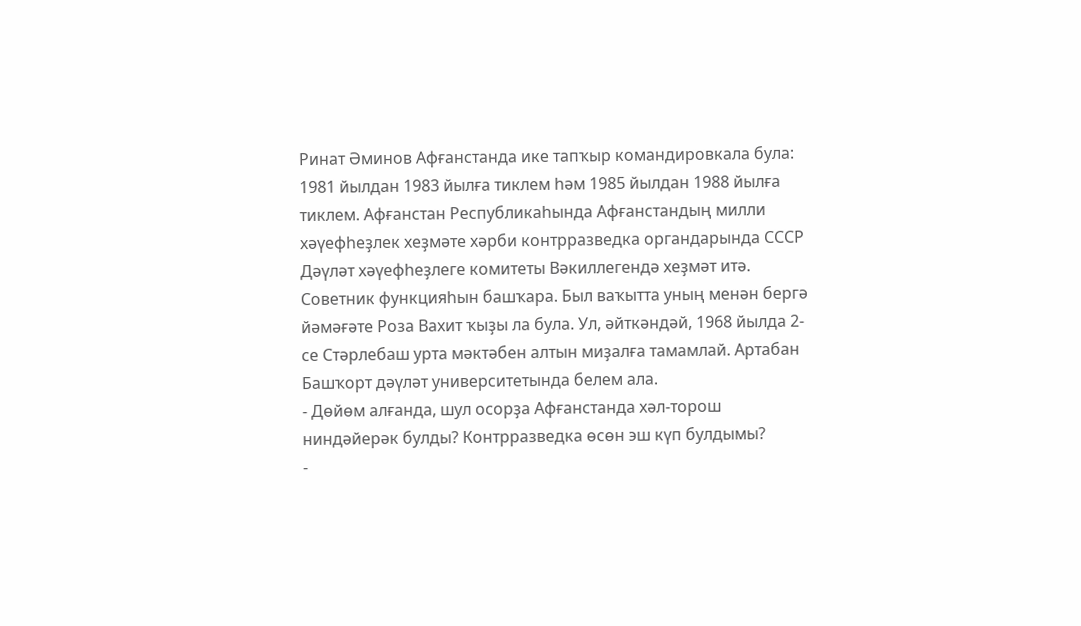Ринат Әминов Афғанстанда ике тапҡыр командировкала була: 1981 йылдан 1983 йылға тиклем һәм 1985 йылдан 1988 йылға тиклем. Афғанстан Республикаһында Афғанстандың милли хәүефһеҙлек хеҙмәте хәрби контрразведка органдарында СССР Дәүләт хәүефһеҙлеге комитеты Вәкиллегендә хеҙмәт итә. Советник функцияһын башҡара. Был ваҡытта уның менән бергә йәмәғәте Роза Вахит ҡыҙы ла була. Ул, әйткәндәй, 1968 йылда 2-се Стәрлебаш урта мәктәбен алтын миҙалға тамамлай. Артабан Башҡорт дәүләт университетында белем ала.
- Дөйөм алғанда, шул осорҙа Афғанстанда хәл-торош ниндәйерәк булды? Контрразведка өсөн эш күп булдымы?
-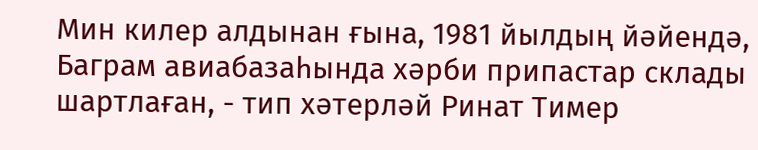Мин килер алдынан ғына, 1981 йылдың йәйендә, Баграм авиабазаһында хәрби припастар склады шартлаған, - тип хәтерләй Ринат Тимер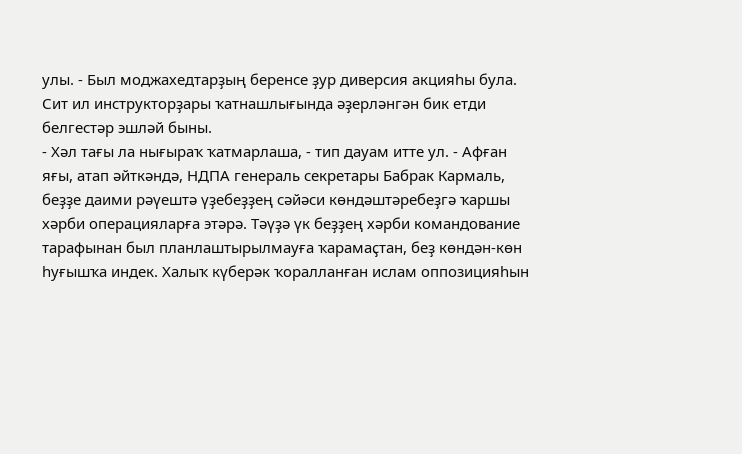улы. - Был моджахедтарҙың беренсе ҙур диверсия акцияһы була. Сит ил инструкторҙары ҡатнашлығында әҙерләнгән бик етди белгестәр эшләй быны.
- Хәл тағы ла нығыраҡ ҡатмарлаша, - тип дауам итте ул. - Афған яғы, атап әйткәндә, НДПА генераль секретары Бабрак Кармаль, беҙҙе даими рәүештә үҙебеҙҙең сәйәси көндәштәребеҙгә ҡаршы хәрби операцияларға этәрә. Тәүҙә үк беҙҙең хәрби командование тарафынан был планлаштырылмауға ҡарамаҫтан, беҙ көндән-көн һуғышҡа индек. Халыҡ күберәк ҡоралланған ислам оппозицияһын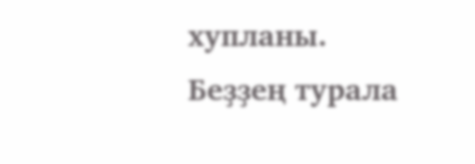хупланы. Беҙҙең турала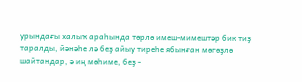урындағы халыҡ араһында төрлө имеш-мимештәр бик тиҙ таралды, йәнәһе лә беҙ айыу тиреһе ябынған мөгөҙлө шайтандар, ә иң мөһиме, беҙ -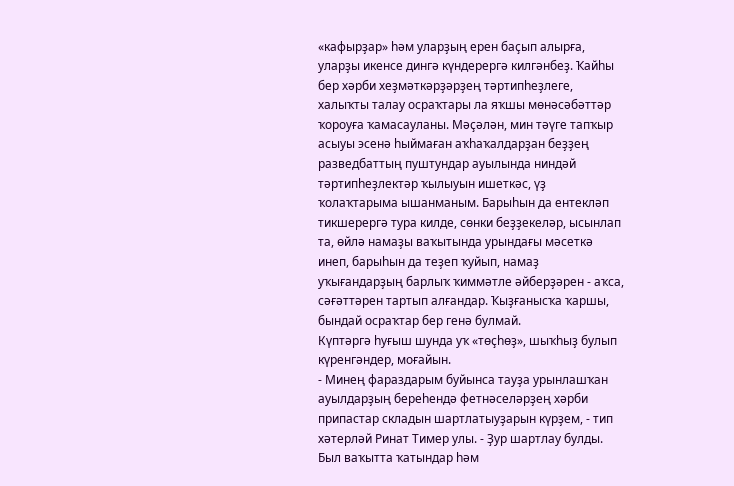«кафырҙар» һәм уларҙың ерен баҫып алырға, уларҙы икенсе дингә күндерергә килгәнбеҙ. Ҡайһы бер хәрби хеҙмәткәрҙәрҙең тәртипһеҙлеге, халыҡты талау осраҡтары ла яҡшы мөнәсәбәттәр ҡороуға ҡамасауланы. Мәҫәлән, мин тәүге тапҡыр асыуы эсенә һыймаған аҡһаҡалдарҙан беҙҙең разведбаттың пуштундар ауылында ниндәй тәртипһеҙлектәр ҡылыуын ишеткәс, үҙ ҡолаҡтарыма ышанманым. Барыһын да ентекләп тикшерергә тура килде, сөнки беҙҙекеләр, ысынлап та, өйлә намаҙы ваҡытында урындағы мәсеткә инеп, барыһын да теҙеп ҡуйып, намаҙ уҡығандарҙың барлыҡ ҡиммәтле әйберҙәрен - аҡса, сәғәттәрен тартып алғандар. Ҡыҙғанысҡа ҡаршы, бындай осраҡтар бер генә булмай.
Күптәргә һуғыш шунда уҡ «төҫһөҙ», шыҡһыҙ булып күренгәндер, моғайын.
- Минең фараздарым буйынса тауҙа урынлашҡан ауылдарҙың береһендә фетнәселәрҙең хәрби припастар складын шартлатыуҙарын күрҙем, - тип хәтерләй Ринат Тимер улы. - Ҙур шартлау булды. Был ваҡытта ҡатындар һәм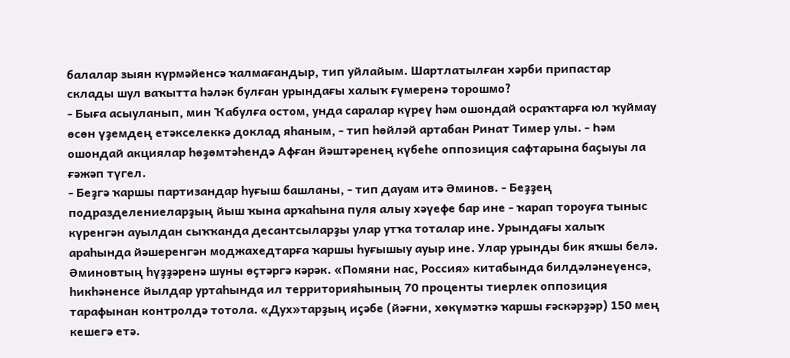балалар зыян күрмәйенсә ҡалмағандыр, тип уйлайым. Шартлатылған хәрби припастар склады шул ваҡытта һәләк булған урындағы халыҡ ғүмеренә торошмо?
- Быға асыуланып, мин Ҡабулға остом, унда саралар күреү һәм ошондай осраҡтарға юл ҡуймау өсөн үҙемдең етәкселеккә доклад яһаным, - тип һөйләй артабан Ринат Тимер улы. - Һәм ошондай акциялар һөҙөмтәһендә Афған йәштәренең күбеһе оппозиция сафтарына баҫыуы ла ғәжәп түгел.
- Беҙгә ҡаршы партизандар һуғыш башланы, - тип дауам итә Әминов. - Беҙҙең подразделениеларҙың йыш ҡына арҡаһына пуля алыу хәүефе бар ине - ҡарап тороуға тыныс күренгән ауылдан сыҡҡанда десантсыларҙы улар утҡа тоталар ине. Урындағы халыҡ араһында йәшеренгән моджахедтарға ҡаршы һуғышыу ауыр ине. Улар урынды бик яҡшы белә.
Әминовтың һүҙҙәренә шуны өҫтәргә кәрәк. «Помяни нас, Россия» китабында билдәләнеүенсә, һикһәненсе йылдар уртаһында ил территорияһының 70 проценты тиерлек оппозиция тарафынан контролдә тотола. «Дух»тарҙың иҫәбе (йәғни, хөкүмәткә ҡаршы ғәскәрҙәр) 150 мең кешегә етә.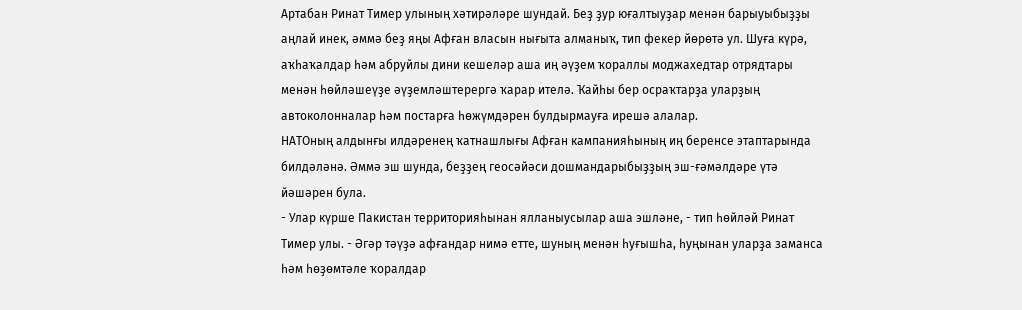Артабан Ринат Тимер улының хәтирәләре шундай. Беҙ ҙур юғалтыуҙар менән барыуыбыҙҙы аңлай инек, әммә беҙ яңы Афған власын нығыта алманыҡ, тип фекер йөрөтә ул. Шуға күрә, аҡһаҡалдар һәм абруйлы дини кешеләр аша иң әүҙем ҡораллы моджахедтар отрядтары менән һөйләшеүҙе әүҙемләштерергә ҡарар ителә. Ҡайһы бер осраҡтарҙа уларҙың автоколонналар һәм постарға һөжүмдәрен булдырмауға ирешә алалар.
НАТОның алдынғы илдәренең ҡатнашлығы Афған кампанияһының иң беренсе этаптарында билдәләнә. Әммә эш шунда, беҙҙең геосәйәси дошмандарыбыҙҙың эш-ғәмәлдәре үтә йәшәрен була.
- Улар күрше Пакистан территорияһынан ялланыусылар аша эшләне, - тип һөйләй Ринат Тимер улы. - Әгәр тәүҙә афғандар нимә етте, шуның менән һуғышһа, һуңынан уларҙа заманса һәм һөҙөмтәле ҡоралдар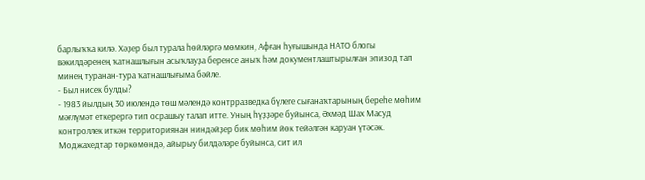барлыҡҡа килә. Хәҙер был турала һөйләргә мөмкин, Афған һуғышында НАТО блогы вәкилдәренең ҡатнашлығын асыҡлауҙа беренсе аныҡ һәм документлаштырылған эпизод тап минең туранан-тура ҡатнашлығыма бәйле.
- Был нисек булды?
- 1983 йылдың 30 июлендә төш мәлендә контрразведка бүлеге сығанаҡтарының береһе мөһим мәғлүмәт еткерергә тип осрашыу талап итте. Уның һүҙҙәре буйынса, Әхмәд Шах Масуд контроллек иткән территориянан ниндәйҙер бик мөһим йөк тейәлгән каруан үтәсәк. Моджахедтар төркөмөндә, айырыу билдәләре буйынса, сит ил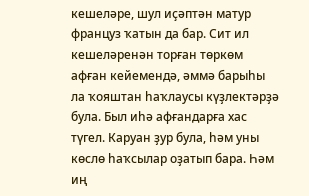кешеләре, шул иҫәптән матур француз ҡатын да бар. Сит ил кешеләренән торған төркөм афған кейемендә, әммә барыһы ла ҡояштан һаҡлаусы күҙлектәрҙә була. Был иһә афғандарға хас түгел. Каруан ҙур була, һәм уны көслө һаҡсылар оҙатып бара. Һәм иң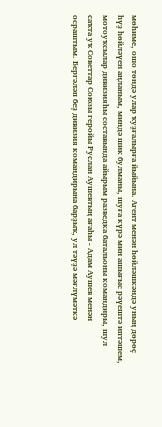мөһиме, ошо төндә улар ҡуҙғалырға йыйына. Агент менән һөйләшкәндә уның дөрөҫ һүҙ һөйләүен аңланым, миндә шик булманы, шуға күрә мин ашығыс рәүештә иптәшем, мотоуҡсылар дивизияһы составында айырым разведка батальоны командиры, шул саҡта уҡ Советтар Союзы геройы Руслан Аушевтың ағаһы - Адам Аушев менән осраштым. Бергәләп беҙ дивизия командирына барҙыҡ, ул тәүҙә мәғлүмәткә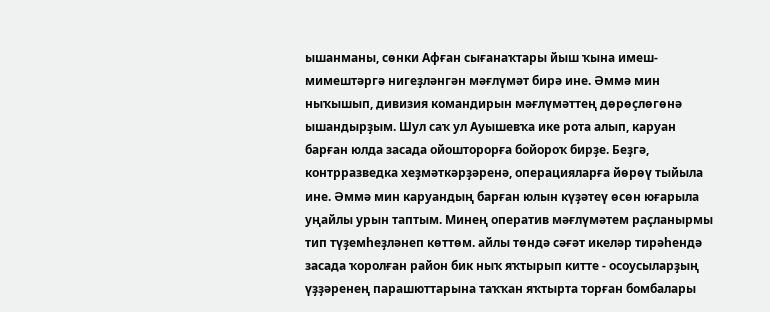ышанманы, сөнки Афған сығанаҡтары йыш ҡына имеш-мимештәргә нигеҙләнгән мәғлүмәт бирә ине. Әммә мин ныҡышып, дивизия командирын мәғлүмәттең дөрөҫлөгөнә ышандырҙым. Шул саҡ ул Ауышевҡа ике рота алып, каруан барған юлда засада ойошторорға бойороҡ бирҙе. Беҙгә, контрразведка хеҙмәткәрҙәренә, операцияларға йөрөү тыйыла ине. Әммә мин каруандың барған юлын күҙәтеү өсөн юғарыла уңайлы урын таптым. Минең оператив мәғлүмәтем раҫланырмы тип түҙемһеҙләнеп көттөм. айлы төндә сәғәт икеләр тирәһендә засада ҡоролған район бик ныҡ яҡтырып китте - осоусыларҙың үҙҙәренең парашюттарына таҡҡан яҡтырта торған бомбалары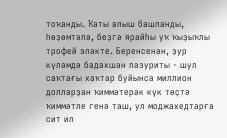тоҡанды. Ҡаты алыш башланды, һөҙөмтәлә, беҙгә ярайһы уҡ ҡыҙыҡлы трофей эләкте. Беренсенән, ҙур күләмдә бадахшан лазуриты - шул саҡтағы хаҡтар буйынса миллион долларҙан ҡиммәтерәк күк төҫтә ҡиммәтле генә таш, ул моджахедтарға сит ил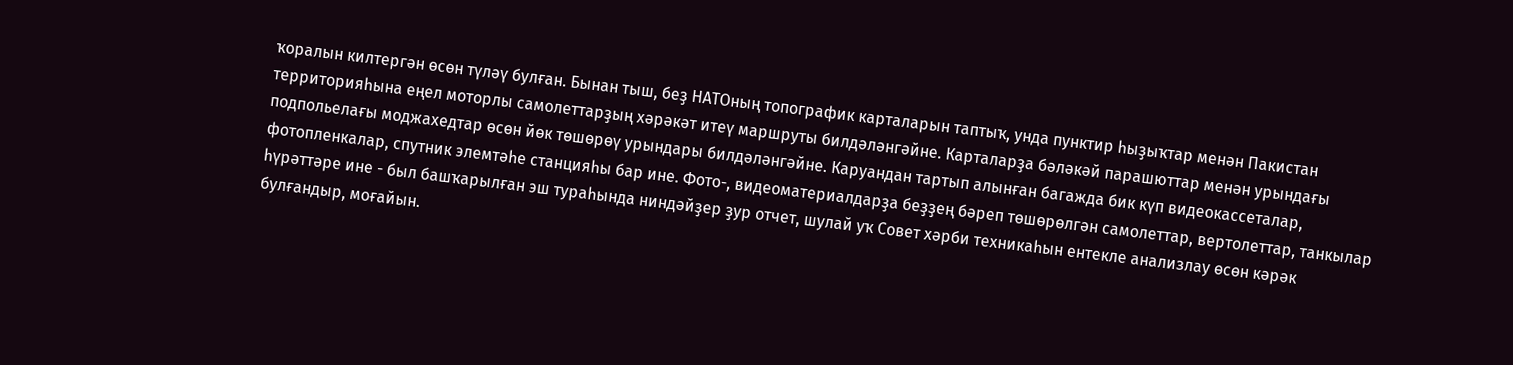ҡоралын килтергән өсөн түләү булған. Бынан тыш, беҙ НАТОның топографик карталарын таптыҡ, унда пунктир һыҙыҡтар менән Пакистан территорияһына еңел моторлы самолеттарҙың хәрәкәт итеү маршруты билдәләнгәйне. Карталарҙа бәләкәй парашюттар менән урындағы подпольелағы моджахедтар өсөн йөк төшөрөү урындары билдәләнгәйне. Каруандан тартып алынған багажда бик күп видеокассеталар, фотопленкалар, спутник элемтәһе станцияһы бар ине. Фото-, видеоматериалдарҙа беҙҙең бәреп төшөрөлгән самолеттар, вертолеттар, танкылар һүрәттәре ине - был башҡарылған эш тураһында ниндәйҙер ҙур отчет, шулай уҡ Совет хәрби техникаһын ентекле анализлау өсөн кәрәк булғандыр, моғайын.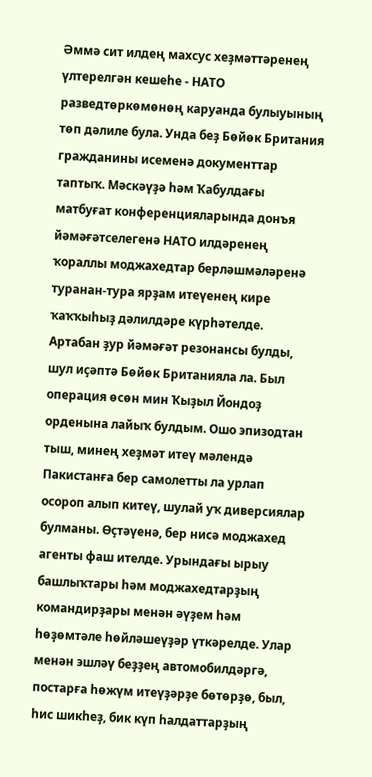Әммә сит илдең махсус хеҙмәттәренең үлтерелгән кешеһе - НАТО разведтөркөмөнөң каруанда булыуының төп дәлиле була. Унда беҙ Бөйөк Британия гражданины исеменә документтар таптыҡ. Мәскәүҙә һәм Ҡабулдағы матбуғат конференцияларында донъя йәмәғәтселегенә НАТО илдәренең ҡораллы моджахедтар берләшмәләренә туранан-тура ярҙам итеүенең кире ҡаҡҡыһыҙ дәлилдәре күрһәтелде.
Артабан ҙур йәмәғәт резонансы булды, шул иҫәптә Бөйөк Британияла ла. Был операция өсөн мин Ҡыҙыл Йондоҙ орденына лайыҡ булдым. Ошо эпизодтан тыш, минең хеҙмәт итеү мәлендә Пакистанға бер самолетты ла урлап осороп алып китеү, шулай уҡ диверсиялар булманы. Өҫтәүенә, бер нисә моджахед агенты фаш ителде. Урындағы ырыу башлыҡтары һәм моджахедтарҙың командирҙары менән әүҙем һәм һөҙөмтәле һөйләшеүҙәр үткәрелде. Улар менән эшләү беҙҙең автомобилдәргә, постарға һөжүм итеүҙәрҙе бөтөрҙө, был, һис шикһеҙ, бик күп һалдаттарҙың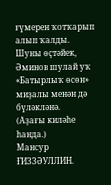ғүмерен ҡотҡарып алып ҡалды.
Шуны өҫтәйек, Әминов шулай уҡ «Батырлыҡ өсөн» миҙалы менән дә бүләкләнә.
(Аҙағы киләһе һанда.)
Мансур ҒИЗЗӘУЛЛИН.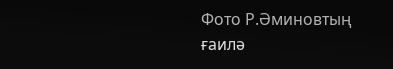Фото Р.Әминовтың ғаилә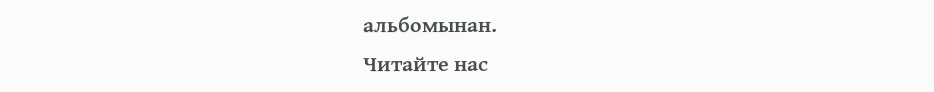альбомынан.
Читайте нас